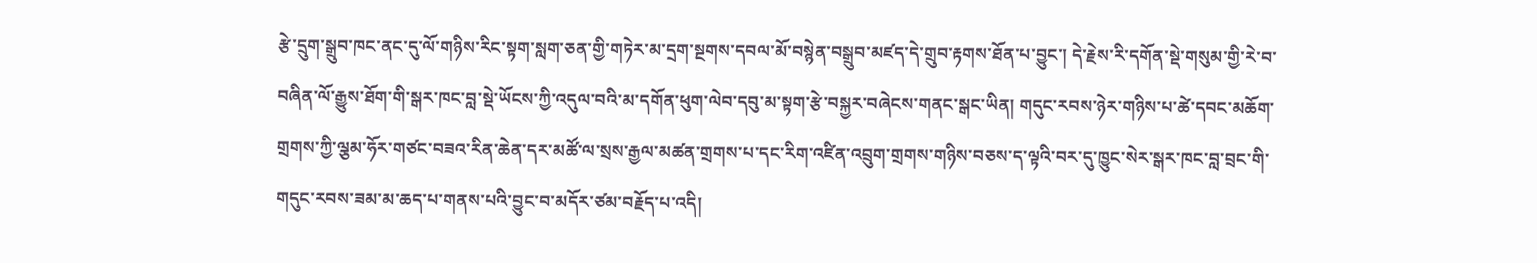རྩེ་དྲུག་སྒྲུབ་ཁང་ནང་དུ་ལོ་གཉིས་རིང་སྟག་སླག་ཅན་གྱི་གཏེར་མ་དྲག་སྔགས་དབལ་མོ་བསྙེན་བསྒྲུབ་མཛད་དེ་གྲུབ་རྟགས་ཐོན་པ་བྱུང་། དེ་རྗེས་རི་དགོན་སྡེ་གསུམ་གྱི་རེ་བ་བཞིན་ལོ་རྒྱུས་ཐོག་གི་སྒར་ཁང་བླ་སྡེ་ཡོངས་ཀྱི་འདུལ་བའི་མ་དགོན་ཕུག་ལེབ་དབུ་མ་སྟག་རྩེ་བསྐྱར་བཞེངས་གནང་སྒང་ཡིན། གདུང་རབས་ཉེར་གཉིས་པ་ཚེ་དབང་མཆོག་གྲགས་ཀྱི་ལྕམ་ཧོར་གཙང་བཟའ་རིན་ཆེན་དར་མཚོ་ལ་སྲས་རྒྱལ་མཚན་གྲགས་པ་དང་རིག་འཛིན་འབྲུག་གྲགས་གཉིས་བཅས་ད་ལྟའི་བར་དུ་ཁྱུང་སེར་སྒར་ཁང་བླ་བྲང་གི་གདུང་རབས་ཟམ་མ་ཆད་པ་གནས་པའི་བྱུང་བ་མདོར་ཙམ་བརྗོད་པ་འདི།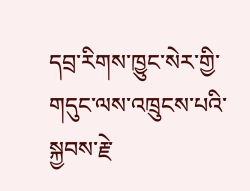དབྲ་རིགས་ཁྱུང་སེར་གྱི་གདུང་ལས་འཁྲུངས་པའི་སྐྱབས་རྗེ་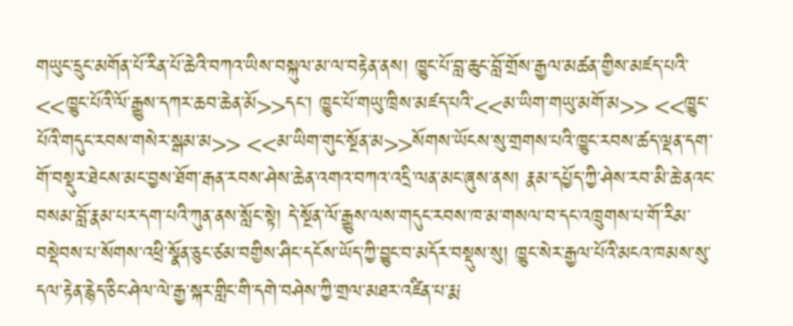གཡུང་དྲུང་མགོན་པོ་རིན་པོ་ཆེའི་བཀའ་ཡིས་བསྐུལ་མ་ལ་བརྟེན་ནས། ཁྱུང་པོ་བླ་ཆུང་བློ་གྲོས་རྒྱལ་མཚན་གྱིས་མཛད་པའི་<<ཁྱུང་པོའི་ལོ་རྒྱུས་དཀར་ཆབ་ཆེན་མོ>>དང་། ཁྱུང་པོ་གཡུ་ཁྲིས་མཛད་པའི་<<མ་ཡིག་གཡུ་མགོ་མ>> <<ཁྱུང་པོའི་གདུང་རབས་གསེར་སྒམ་མ>> <<མ་ཡིག་གུང་སྔོན་མ>>སོགས་ཡོངས་སུ་གྲགས་པའི་ཁྱུང་རབས་ཚད་ལྡན་དག་གོ་བསྡུར་ཐེངས་མང་བྱས་ཐོག་རྒན་རབས་ཤེས་ཆེན་འགའ་བཀའ་འདྲི་ལན་མང་ཞུས་ནས། རྣམ་དཔྱོད་ཀྱི་ཤེས་རབ་མི་ཆེ་ནའང་བསམ་བློ་རྣམ་པར་དག་པའི་ཀུན་ནས་སློང་སྟེ། དེ་སྔོན་ལོ་རྒྱུས་ལས་གདུང་རབས་ཁ་མ་གསལ་བ་དང་འཁྲུགས་པ་གོ་རིམ་བསྡེབས་པ་སོགས་འཕྲི་སྣོན་ཅུང་ཙམ་བགྱིས་ཤིང་དངོས་ཡོད་ཀྱི་བྱུང་བ་མདོར་བསྡུས་སུ། ཁྱུང་སེར་རྒྱལ་པོའི་མངའ་ཁམས་སུ་དལ་རྟེན་རྙེད་ཅིང་ཤེལ་ལེ་རྒྱ་སྐར་གླིང་གི་དགེ་བཤེས་ཀྱི་གྲལ་མཐར་འཛིན་པ་རྨ་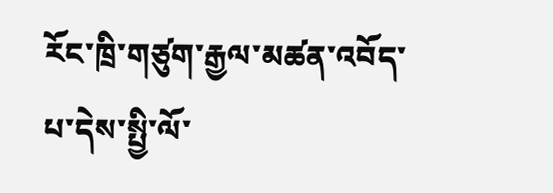རོང་ཁྲི་གཙུག་རྒྱལ་མཚན་འབོད་པ་དེས་སྤྱི་ལོ་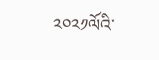༢༠༢༡ལོའི་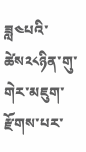ཟླ༤པའི་ཚེས༢༨ཉིན་གུ་གེར་མཇུག་རྫོགས་པར་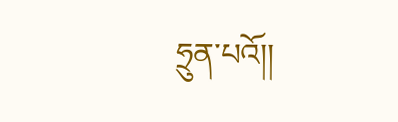ཧྲུན་པའོ།།